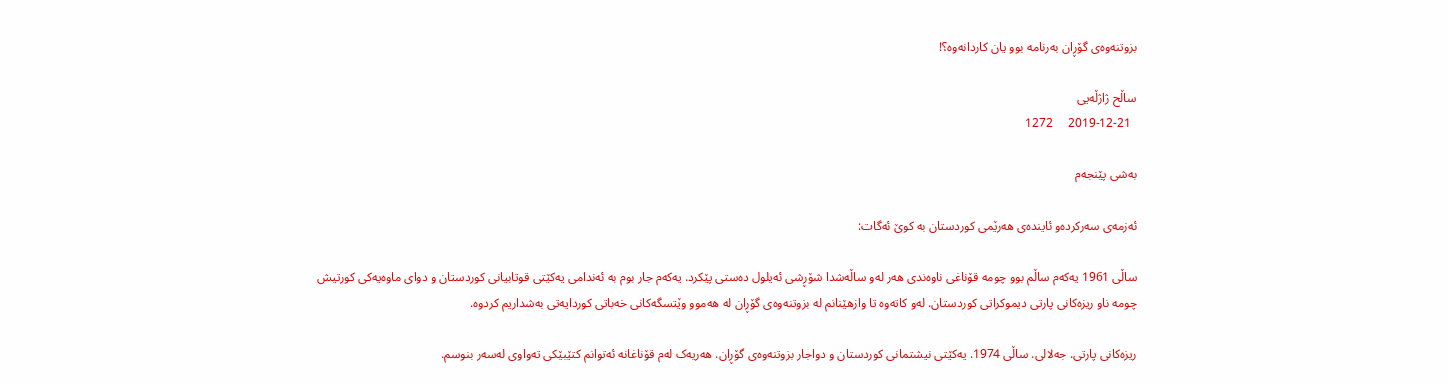بزوتنەوەی گۆڕان بەرنامە بوو یان کاردانەوە؟!

ساڵح ژاژڵه‌یی
  2019-12-21     1272

به‌شی‌ پێنجه‌م

ئه‌زمه‌ی‌ سه‌رکرده‌و ئاینده‌ی‌ هه‌رێمی‌ کوردستان به‌ کوێ ئه‌گات:

ساڵی‌ 1961 یه‌که‌م ساڵم بوو چومه‌ قۆناغی‌ ناوه‌ندی‌ هه‌ر له‌و ساڵه‌شدا شۆڕشی‌ ئەیلول ده‌ستی‌ پێکرد. یه‌که‌م جار بوم به‌ ئه‌ندامی‌ یه‌کێتی‌ قوتابیانی‌ کوردستان و دوای‌ ماوه‌یه‌کی‌ کورتیش چومه‌ ناو ریزه‌کانی‌ پارتی‌ دیموکراتی‌ کوردستان. له‌و کاته‌وه‌ تا وازهێنانم له‌ بزوتنه‌وه‌ی‌ گۆڕان له‌ هه‌موو وێتسگه‌کانی‌ خه‌باتی‌ کوردایه‌تی‌ به‌شداریم کردوه‌.

ریزه‌کانی‌ پارتی‌. جه‌لالی‌. ساڵی‌ 1974. یه‌کێتی‌ نیشتمانی‌ کوردستان و دواجار بزوتنه‌وه‌ی‌ گۆڕان. هه‌ریه‌ک له‌م قۆناغانه‌ ئه‌توانم کتێبێکی‌ ته‌واوی‌ له‌سه‌ر بنوسم.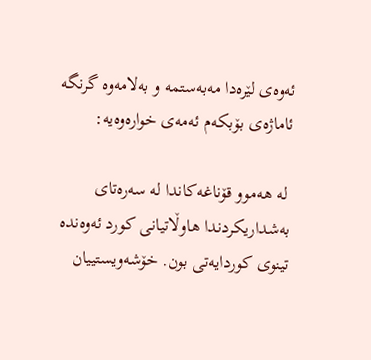ئه‌وه‌ی‌ لێره‌دا مه‌بەستمه ‌و به‌لامه‌وه‌ گرنگه‌ ئاماژه‌ی‌ بۆبکه‌م ئه‌مه‌ی‌ خواره‌وه‌یه‌:

 له‌ هه‌موو قۆناغه‌کاندا له‌ سه‌ره‌تای‌ به‌شداریکردندا هاوڵاتیانی‌ کورد ئه‌وه‌نده‌ تینوی‌ کوردایه‌تی‌ بون. خۆشه‌ویستییان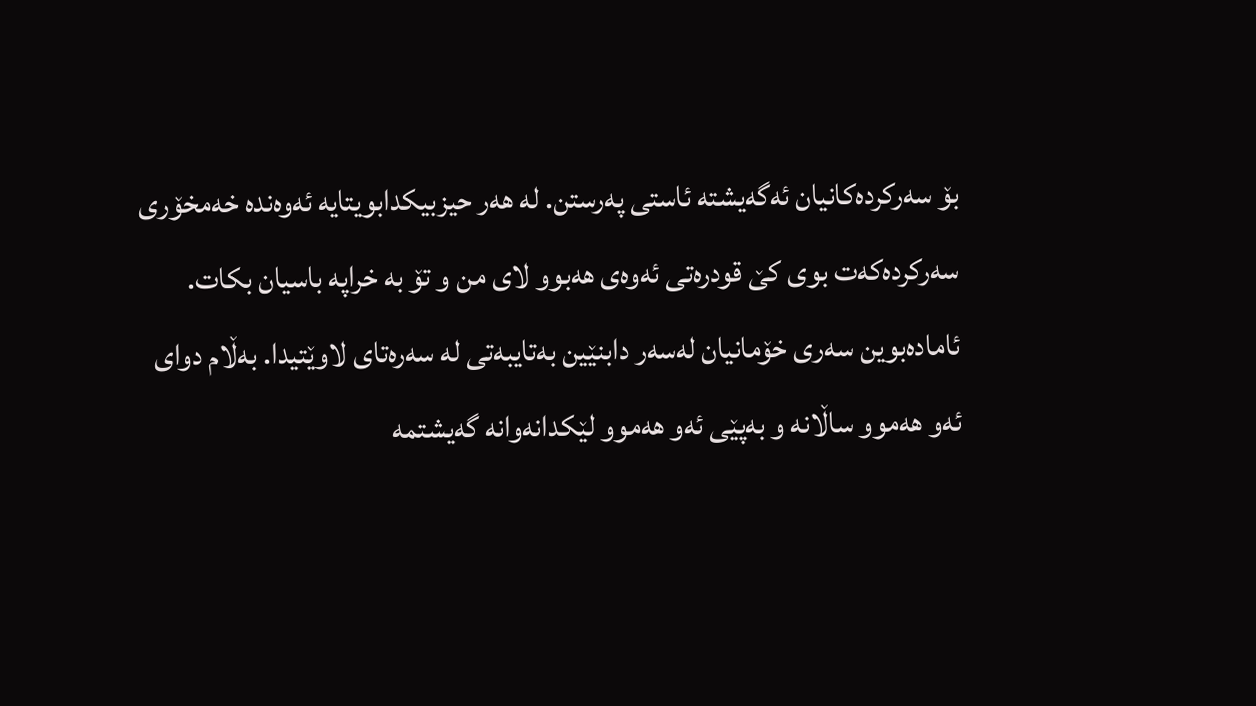بۆ سه‌رکرده‌کانیان ئه‌گه‌یشته‌ ئاستی‌ په‌رستن. له‌ هه‌ر حیزبیکدابویتایه‌ ئه‌وه‌نده‌ خه‌مخۆری‌ سه‌رکرده‌که‌ت بوی‌ کێ‌ قودره‌تی‌ ئه‌وه‌ی‌ هه‌بوو لای‌ من و تۆ به‌ خراپه‌ باسیان بکات. ئاماده‌بوین سه‌ری‌ خۆمانیان له‌سه‌ر دابنێین به‌تایبه‌تی‌ له‌ سه‌ره‌تای‌ لاوێتیدا. به‌ڵام دوای‌ ئه‌و هه‌موو ساڵانه‌ و به‌پێی ئه‌و هه‌موو لێکدانه‌وانه‌ گه‌یشتمه‌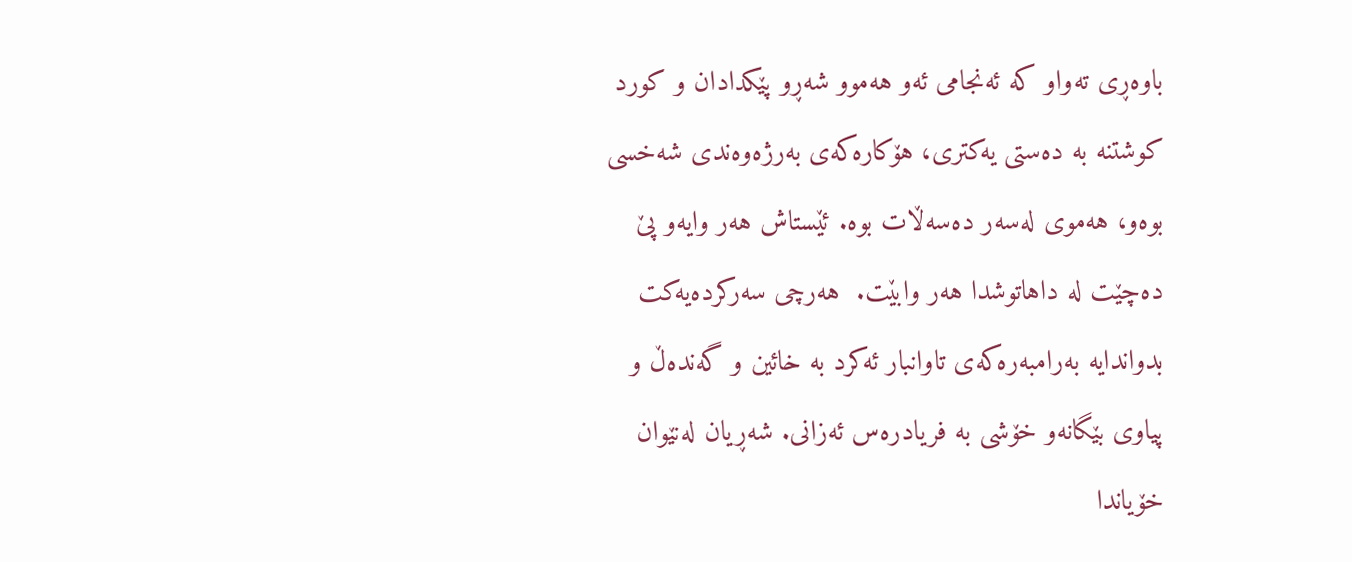باوه‌ڕی‌ ته‌واو که‌ ئه‌نجامی‌ ئه‌و هه‌موو شه‌ڕو پێکدادان و کورد کوشتنه‌ به‌ ده‌ستی‌ یه‌کتری‌، هۆکاره‌که‌ی‌ به‌رژه‌وه‌ندی‌ شه‌خسی‌ بوه‌و، هه‌موی‌ له‌سه‌ر ده‌سه‌ڵات بوه‌. ئێستاش هه‌ر وایه‌و پێ ده‌چێت له‌ داهاتوشدا هه‌ر وابێت.  هه‌رچی‌ سه‌رکرده‌یه‌کت بدواندایه‌ به‌رامبه‌ره‌که‌ی‌ تاوانبار ئه‌کرد به‌ خائین و گه‌نده‌ڵ و پیاوی‌ بێگانه‌و خۆشی‌ به‌ فریادره‌س ئه‌زانی‌. شه‌ڕیان له‌نێوان خۆیاندا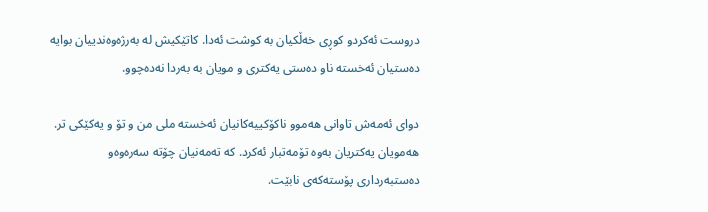دروست ئه‌کردو کوڕی‌ خه‌ڵکیان به‌ کوشت ئه‌دا. کاتێکیش له‌ به‌رژه‌وه‌ندییان بوایه‌ ده‌ستیان ئه‌خسته‌ ناو ده‌ستی‌ یه‌کتری‌ و مویان به‌ به‌ردا نه‌ده‌چوو.

دوای‌ ئه‌مه‌ش تاوانی‌ هه‌موو ناکۆکییه‌کانیان ئه‌خسته‌ ملی‌ من و تۆ و یه‌کێکی‌ تر. هه‌مویان یه‌کتریان به‌وه‌ تۆمه‌تبار ئه‌کرد. که‌ ته‌مه‌نیان چۆته‌ سه‌ره‌وه‌و ده‌ستبه‌رداری‌ پۆسته‌که‌ی‌ نابێت.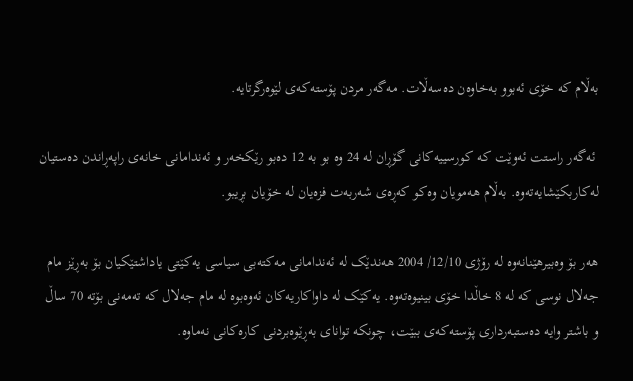به‌ڵام که‌ خۆی‌ ئه‌بوو به‌خاوه‌ن ده‌سه‌ڵات. مه‌گه‌ر مردن پۆسته‌که‌ی‌ لێوه‌رگرتایه‌.

 ئه‌گه‌ر راستت ئه‌وێت که‌ کورسییه‌کانی‌ گۆڕان له‌ 24 وه‌ بو به‌ 12 ده‌بو رێکخه‌ر و ئه‌ندامانی‌ خانه‌ی‌ راپه‌ڕاندن ده‌ستیان له‌کاربکێشایه‌ته‌وه‌. به‌ڵام هه‌مویان وه‌کو که‌ڕه‌ی‌ شه‌ربه‌ت فزه‌یان له‌ خۆیان بڕیبو.

هه‌ر بۆ وه‌بیرهێنانه‌وه‌ له‌ رۆژی‌ 12/10/ 2004 هه‌ندێک له‌ ئه‌ندامانی‌ مه‌کته‌بی‌ سیاسی‌ یه‌کێتی‌ یاداشتێکیان بۆ به‌ڕێز مام جه‌لال نوسی‌ که‌ له‌ 8 خاڵدا خۆی‌ بینیوه‌ته‌وه‌. یه‌کێک له‌ داواکاریه‌کان ئه‌وه‌بوه‌ له‌ مام جه‌لال که‌ ته‌مه‌نی‌ بۆته‌ 70 ساڵ و باشتر وایه‌ ده‌ستبه‌رداری‌ پۆسته‌که‌ی‌ ببێت، چونکه‌ توانای‌ به‌ڕێوه‌بردنی‌ کاره‌کانی‌ نه‌ماوه‌.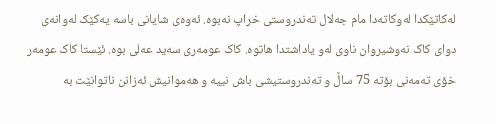له‌کاتێکدا له‌وکاته‌دا مام جه‌لال ته‌ندروستی‌ خراپ نه‌بوه‌. ئه‌وه‌ی‌ شایانی‌ باسه‌ یه‌کێک له‌وانه‌ی‌ دوای‌ کاک نه‌وشیروان ناوی‌ له‌و یاداشتدا هاتوه‌. کاک عومه‌ری‌ سه‌ید عه‌لی‌ بوه‌. ئێستا کاک عومه‌ر خۆى ته‌مه‌نی‌ بۆته‌ 75 ساڵ‌ و ته‌ندروستیشی‌ باش نییه ‌و هه‌موانیش ئه‌زانن ناتوانێت به‌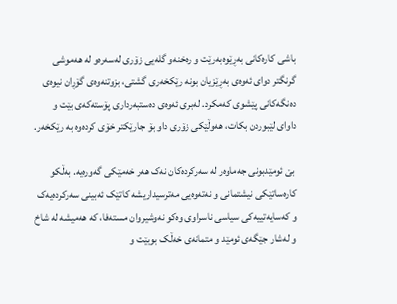باشی‌ کاره‌کانی‌ به‌ڕێوه‌به‌رێت و ره‌خنه‌و گله‌یی زۆری‌ له‌سه‌ره‌و له‌ هه‌موشی‌ گرنگتر دوای‌ ئه‌وه‌ی‌ به‌ڕێزیان بونه‌ رێکخه‌ری‌ گشتی‌، بزوتنه‌وه‌ی‌ گۆڕان نیوه‌ی‌ ده‌نگه‌کانی‌ پێشوی‌ که‌مکرد. له‌بری‌ ئه‌وه‌ی‌ ده‌ستبه‌رداری‌ پۆسته‌که‌ی‌ بێت و داوای‌ لێبوردن بکات، هه‌وڵێکی‌ زۆری‌ داو بۆ جارێکتر خۆی‌ کرده‌وه‌ به‌ رێکخه‌ر.

 بێ ئومێدبونی‌ جه‌ماوه‌ر له‌ سه‌رکرده‌کان نه‌ک هه‌ر خه‌مێکی‌ گه‌وره‌یه‌. به‌ڵکو کاره‌ساتێکی‌ نیشتمانی‌ و نه‌ته‌وه‌یی مه‌ترسیداریشه‌ کاتێک ئه‌بینی‌ سه‌رکرده‌یه‌ک و که‌سایه‌تییه‌کی‌ سیاسی‌ ناسراوی‌ وه‌کو نه‌وشیروان مسته‌فا، که‌ هه‌میشه‌ له‌ شاخ و له‌شار جێگه‌ی‌ ئومێد و متمانه‌ی‌ خه‌ڵک بوبێت و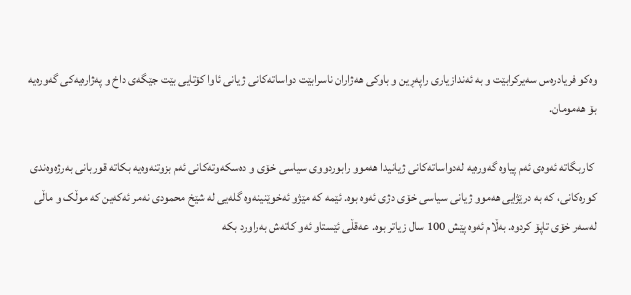وه‌کو فریادره‌س سه‌یرکرابێت و به‌ ئه‌ندازیاری‌ راپه‌ڕین و باوکی‌ هه‌ژاران ناسرابێت دواساته‌کانی‌ ژیانی‌ ئاوا کۆتایی بێت جێگه‌ی‌ داخ و په‌ژاره‌یه‌کی‌ گه‌وره‌یه‌ بۆ هه‌مومان.

 کاربگاته‌ ئه‌وه‌ی‌ ئه‌م پیاوه‌ گه‌وره‌یه‌ له‌دواساته‌کانی‌ ژیانیدا هه‌موو رابوردووی‌ سیاسی‌ خۆی و ده‌سکه‌وته‌کانی‌ ئه‌م بزوتنه‌وه‌یه‌ بکاته‌ قوربانی‌ به‌رژه‌وه‌ندی‌ کورەکانى،‌ که‌ به‌ درێژایی هه‌موو ژیانی‌ سیاسی‌ خۆی‌ دژی‌ ئه‌وه‌ بوه‌. ئێمه‌ که‌ مێژو ئه‌خوێنینه‌وه‌ گله‌یی له‌ شێخ محمودی‌ نه‌مر ئه‌که‌ین که‌ موڵک و ماڵی‌ له‌سه‌ر خۆی‌ تاپۆ کردوه‌. به‌ڵام ئه‌وه‌ پێش 100 سال زیاتر بوه‌. عه‌قڵی‌ ئێستاو ئه‌و کاته‌ش به‌راورد بکه‌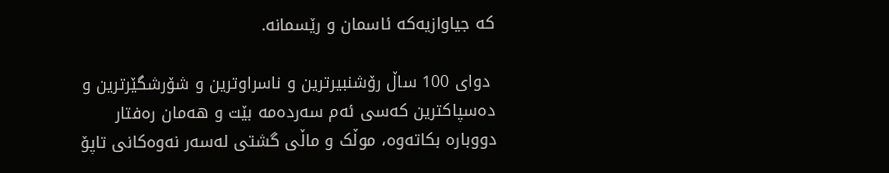که‌ جیاوازیه‌که‌ ئاسمان و رێسمانه‌.

 دوای‌ 100 ساڵ رۆشنبیرترین و ناسراوترین و شۆرشگێرترین و ده‌سپاکترین که‌سی‌ ئه‌م سه‌رده‌مه‌ بێت و هه‌مان ره‌فتار دووباره‌ بکاته‌وه‌، موڵک و ماڵی‌ گشتی‌ له‌سه‌ر نه‌وه‌کانی‌ تاپۆ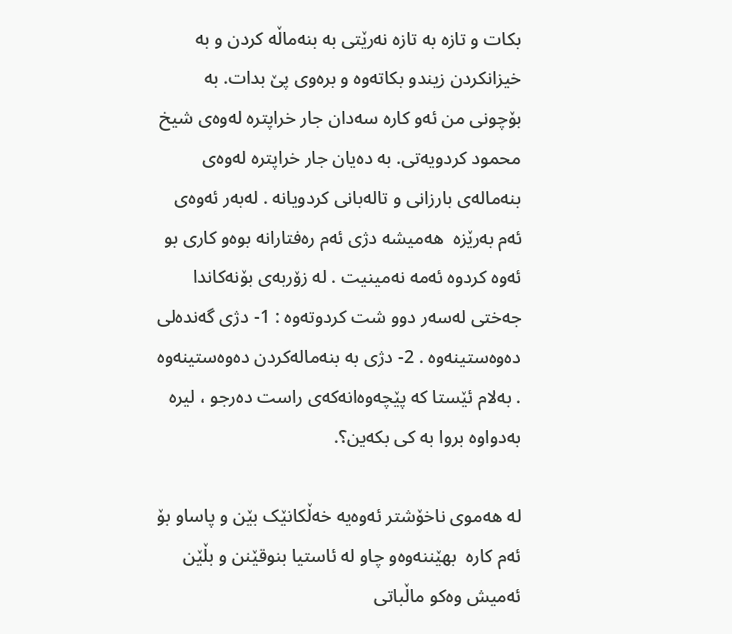بکات و تازه‌ به‌ تازه‌ نه‌رێتی‌ به‌ بنه‌ماڵه‌ کردن و بە خیزانکردن زیندو بکاته‌وه‌ و بره‌وی‌ پێ بدات. به‌ بۆچونی‌ من ئه‌و کاره‌ سەدان جار خراپترە لەوەى شیخ محمود کردویەتى. بە دەیان جار خراپترە لەوەى بنەمالەى بارزانى و تالەبانى کردویانە . لەبەر ئەوەى ئەم بەرێزە  هەمیشە دژى ئەم رەفتارانە بوەو کارى بو ئەوە کردوە ئەمە نەمینیت . لە زۆربەى بۆنەکاندا جەختى لەسەر دوو شت کردوتەوە : 1- دژى گەندەلى دەوەستینەوە . 2- دژى بە بنەمالەکردن دەوەستینەوە . بەلام ئێستا کە پێچەوەانەکەى راست دەرجو ، لیرە بەدواوە بروا بە کى بکەین؟.

له‌ هه‌موی‌ ناخۆشتر ئه‌وه‌یه‌ خه‌ڵکانێک بێن و پاساو بۆ ئه‌م کاره‌  بهێننه‌وه‌و چاو له‌ ئاستیا بنوقێنن و بڵێن ئه‌میش وه‌کو ماڵباتی‌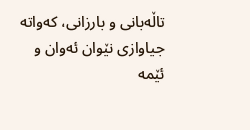تاڵه‌بانی‌ و بارزانی‌، که‌واته‌ جیاوازی‌ نێوان ئەوان و  ئێمە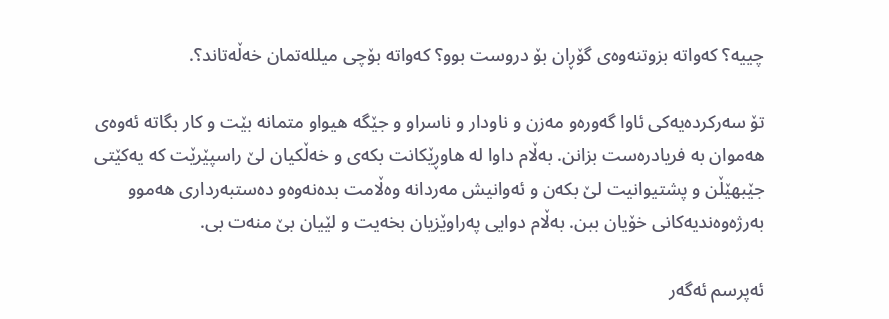چییە؟ کەواتە بزوتنەوەى گۆڕان بۆ دروست بوو؟ کەواتە بۆچى میللەتمان خەڵەتاند؟.

تۆ سه‌رکرده‌یه‌کی‌ ئاوا گه‌وره‌و مه‌زن و ناودار و ناسراو و جێگه‌ هیواو متمانه‌ بێت و کار بگاته‌ ئه‌وه‌ی‌ هه‌موان به‌ فریادره‌ست بزانن. به‌ڵام داوا له‌ هاوڕێکانت بکه‌ی‌ و خه‌ڵکیان لێ‌ راسپێرێت که‌ یه‌کێتی‌ جێبهێڵن و پشتیوانیت لێ‌ بکه‌ن و ئه‌وانیش مەردانە وه‌ڵامت بده‌نه‌وه‌و ده‌ستبه‌رداری‌ هه‌موو به‌رژه‌وه‌ندیه‌کانی‌ خۆیان ببن. به‌ڵام دوایی په‌راوێزیان بخه‌یت و لێیان بێ منه‌ت بی.

ئه‌پرسم ئه‌گه‌ر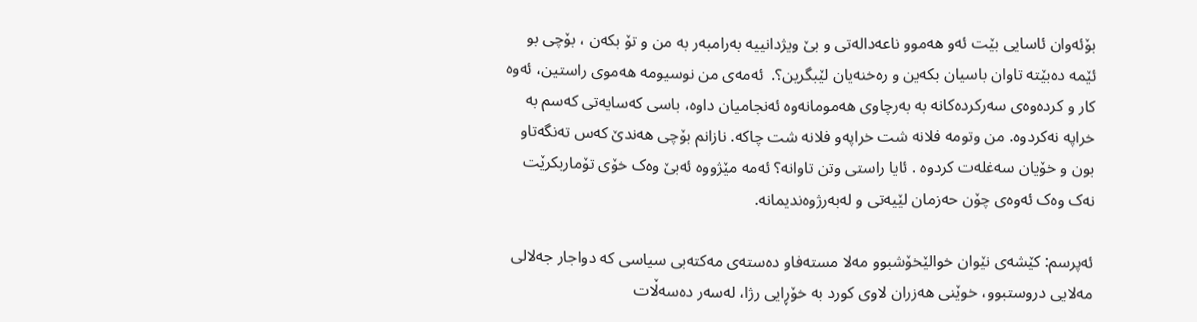بۆئه‌وان ئاسایی ‌بێت ئه‌و هه‌موو ناعه‌داله‌تی‌ و بێ ویژدانییه‌ به‌رامبه‌ر به‌ من و تۆ بکه‌ن ، بۆچى بو ئێمە دەبێتە تاوان باسیان بکەین و رەخنەیان لێبگرین؟.  ئەمەى من نوسیومە هەموى راستین، ئەوە کار و کردەوەى سەرکردەکانە بە بەرچاوى هەمومانەوە ئەنجامیان داوە، باسى کەسایەتى کەسم بە خراپە نەکردوە. من وتومە فلانە شت خراپەو فلانە شت چاکە. نازانم بۆچى هەندێ کەس تەنگەتاو بون و خۆیان سەغلەت کردوە . ئایا راستى وتن تاوانە؟ ئەمە مێژووە ئەبێ وەک خۆى تۆماربکرێت نەک وەک ئەوەى چۆن حەزمان لێیەتى و لەبەرژوەندیمانە.

ئه‌پرسم: کێشه‌ی‌ نێوان خوالێخۆشبوو مه‌لا مسته‌فاو ده‌سته‌ی‌ مه‌کته‌بی‌ سیاسی‌ که‌ دواجار جه‌لالی‌ مه‌لایی دروستبوو، خوێنی‌ هه‌زران لاوی‌ کورد به‌ خۆڕایی رژا، له‌سه‌ر ده‌سه‌ڵات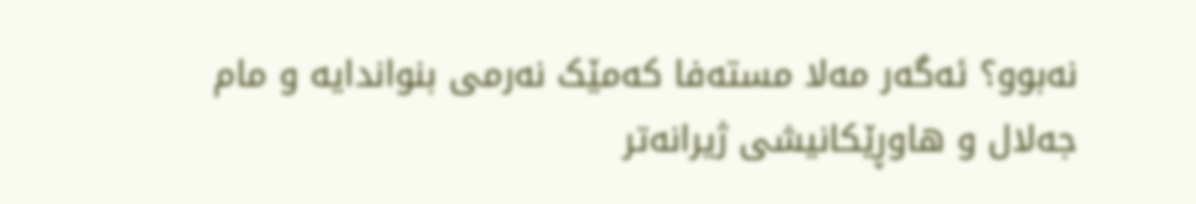نه‌بوو؟ ئه‌گه‌ر مه‌لا مسته‌فا که‌مێک نه‌رمی‌ بنواندایه ‌و مام جه‌لال و هاوڕێکانیشی‌ ژیرانه‌تر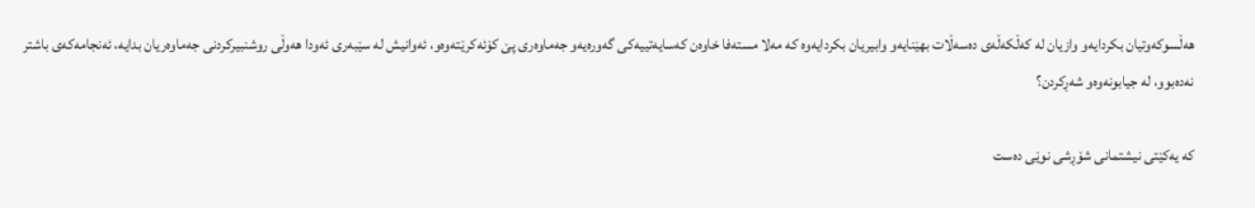هه‌ڵسوکه‌وتیان بکردایه‌و وازیان له‌ که‌ڵکه‌ڵه‌ی‌ ده‌سه‌ڵات بهێنایه‌و وابیریان بکردایه‌وه‌ که‌ مه‌لا مسته‌فا خاوه‌ن که‌سایه‌تییه‌کی‌ گه‌وره‌یه‌و جه‌ماوه‌ری‌ پێ کۆئه‌کرێته‌وه‌و، ئه‌وانیش له‌ سێبه‌ری‌ ئه‌ودا هه‌وڵی‌ روشنبیرکردنی‌ جه‌ماوه‌ریان بدایه‌، ئه‌نجامه‌که‌ی‌ باشتر نه‌ده‌بوو، له‌ جیابونه‌وه‌و شه‌ڕکردن؟

که‌ یه‌کێتی‌ نیشتمانی‌ شۆڕشی‌ نوێی ده‌ست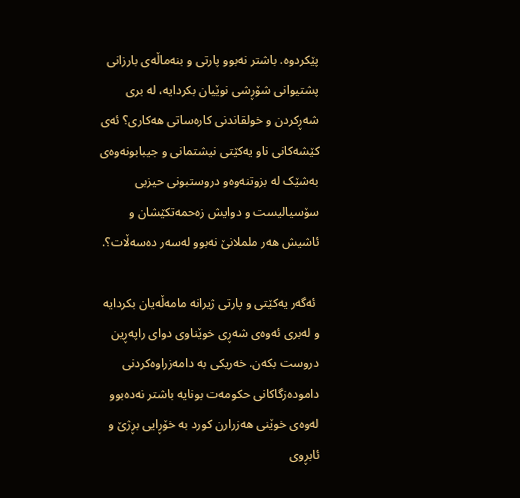پێکردوه‌. باشتر نه‌بوو پارتی‌ و بنه‌ماڵه‌ی‌ بارزانی‌ پشتیوانی‌ شۆڕشی‌ نوێیان بکردایه‌، له‌ بری‌ شه‌ڕکردن و خولقاندنی‌ کاره‌ساتی‌ هه‌کاری‌؟ ئه‌ی‌ کێشه‌کانی‌ ناو یه‌کێتی‌ نیشتمانی‌ و جیبابونه‌وه‌ی‌ به‌شێک له‌ بزوتنه‌وه‌و دروستبونی‌ حیزبی‌ سۆسیالیست و دوایش زه‌حمه‌تکێشان و ئاشیش هه‌ر ململانێ نەبوو لەسەر ده‌سه‌ڵات؟.

 ئه‌گه‌ر یه‌کێتی‌ و پارتی‌ ژیرانه‌ مامه‌ڵه‌یان بکردایه‌ و له‌بری‌ ئه‌وه‌ی‌ شه‌ڕی‌ خوێناوی‌ دوای‌ راپه‌ڕین دروست بکه‌ن. خه‌ریکی‌ به‌ دامه‌زراوه‌کردنی‌ داموده‌زگاکانی‌ حکومه‌ت بونایه‌ باشتر نه‌ده‌بوو له‌وه‌ی‌ خوێنی‌ هه‌زرارن کورد به‌ خۆڕایی بڕژێ و ئابڕوی‌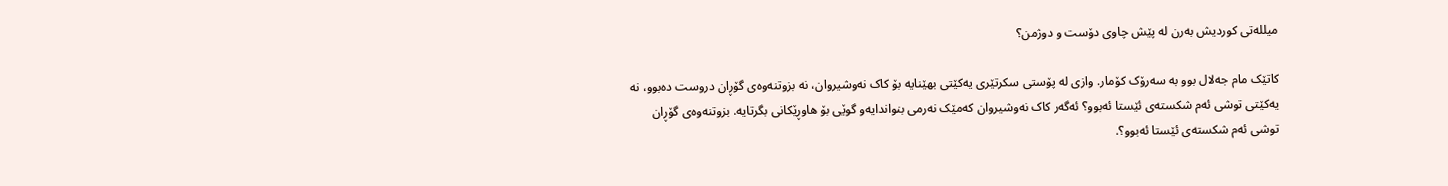میلله‌تی‌ کوردیش به‌رن له‌ پێش چاوی‌ دۆست و دوژمن؟

کاتێک مام جه‌لال بوو به‌ سه‌رۆک کۆمار. وازی‌ له‌ پۆستی‌ سکرتێری‌ یه‌کێتی‌ بهێنایه‌ بۆ کاک نه‌وشیروان، نه‌ بزوتنه‌وه‌ی‌ گۆڕان دروست ده‌بوو، نه‌ یه‌کێتی‌ توشی‌ ئه‌م شکسته‌ی‌ ئێستا ئه‌بوو؟ ئه‌گه‌ر کاک نه‌وشیروان که‌مێک نه‌رمی‌ بنواندایه‌و گوێی بۆ هاوڕێکانی‌ بگرتایه‌. بزوتنه‌وه‌ی‌ گۆڕان توشی‌ ئه‌م شکسته‌ی‌ ئێستا ئه‌بوو؟.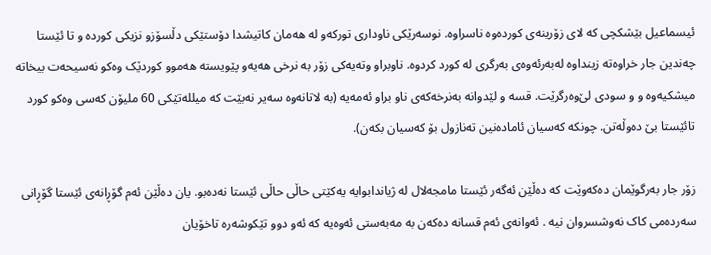ئیسماعیل بێشکچی‌ که‌ لای‌ زۆرینه‌ی‌ کورده‌وه‌ ناسراوه‌. نوسه‌رێکی‌ ناوداری‌ تورکه‌و له‌ هه‌مان کاتیشدا دۆستێکی‌ دڵسۆزو نزیکی‌ کورده‌ و تا ئێستا چه‌ندین جار خراوه‌ته‌ زینداوه‌ له‌به‌رئه‌وه‌ی‌ به‌رگری‌ له‌ کورد کردوه‌. ناوبراو وته‌یه‌کی‌ زۆر به‌ نرخی‌ هه‌یه‌و پێویسته‌ هه‌موو کوردێک وه‌کو نه‌سیحه‌ت بیخاته‌ میشکیه‌وه‌ و و سودی‌ لێ‌وه‌رگرێت. قسه و‌ لێدوانه‌ به‌نرخه‌که‌ی‌ ناو براو ئه‌مه‌یه‌ (به‌ لاتانه‌وه‌ سه‌یر نه‌بێت که‌ میلله‌تێکی‌ 60 ملیۆن که‌سی‌ وه‌کو کورد تائێستا بێ ده‌وڵه‌تن. چونکه‌ که‌سیان ئاماده‌نین ته‌نازول بۆ که‌سیان بکه‌ن).

زۆر جار بەرگوێمان دەکەوێت کە دەڵێن ئەگەر ئێستا مامجەلال لە ژیاندابوایە یەکێتى حاڵى حاڵى ئێستا نەدەبو. یان دەڵێن ئەم گۆڕانەى ئێستا گۆڕانى سەردەمى کاک نەوشسروان نیە . ئەوانەى ئەم قسانە دەکەن بە مەبەستى ئەوەیە کە ئەو دوو تێکوشەرە تاخۆیان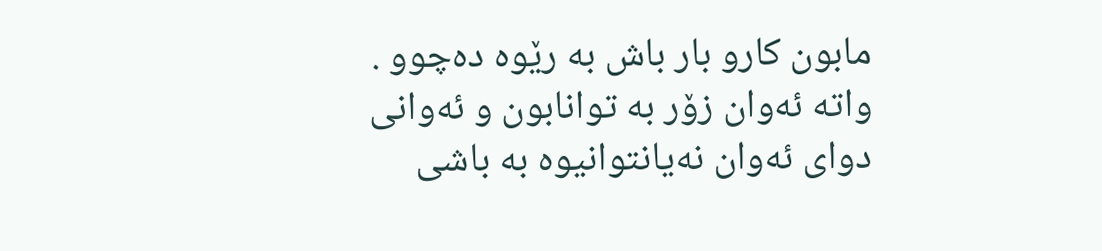مابون کارو بار باش بە رێوە دەچوو . واتە ئەوان زۆر بە توانابون و ئەوانى دواى ئەوان نەیانتوانیوە بە باشى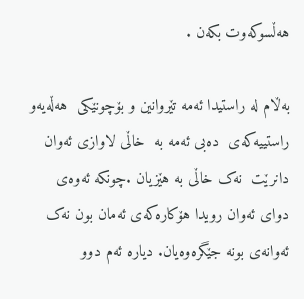هەڵسوکەوت بکەن .

بەڵام لە راستیدا ئەمە تێروانین و بۆچونێکى  هەڵەیەو راستییەکەى  دەبى ئەمە بە  خاڵى لاوازى ئەوان دانرێت  نەک خاڵى بە هێزیان .چونکە ئەوەى دواى ئەوان رویدا هۆکارەکەى ئەمان بون نەک ئەوانەى بونە جێگرەوەیان. دیارە ئەم دوو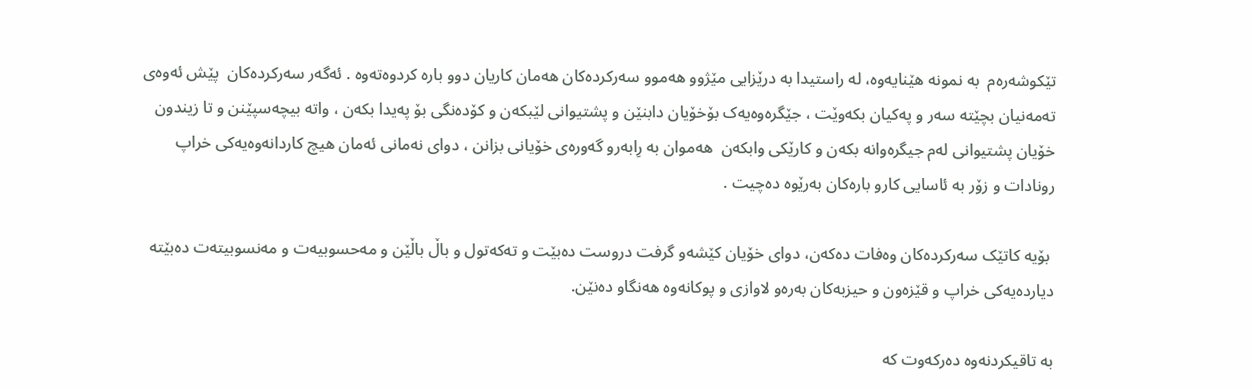تێکوشەرەم  بە نمونە هێنایەوە، لە راستیدا بە درێزایی مێژوو هەموو سەرکردەکان هەمان کاریان دوو بارە کردوەتەوە . ئەگەر سەرکردەکان  پێش ئەوەى تەمەنیان بچێتە سەر و پەکیان بکەوێت ، جێگرەوەیەک بۆخۆیان دابنێن و پشتیوانى لێبکەن و کۆدەنگى بۆ پەیدا بکەن ، واتە بیچەسپێنن و تا زیندون خۆیان پشتیوانى لەم جیگرەوانە بکەن و کارێکى وابکەن  هەموان بە رِابەرو گەورەى خۆیانى بزانن ، دواى نەمانى ئەمان هیچ کاردانەوەیەکى خراپ رونادات و زۆر بە ئاسایی کارو بارەکان بەرێوە دەچیت .

 بۆیە کاتێک سەرکردەکان وەفات دەکەن، دواى خۆیان کێشەو گرفت دروست دەبێت و تەکەتول و باڵ باڵێن و مەحسوبیەت و مەنسوبیتەت دەبێتە دیاردەیەکى خراپ و قێزەون و حیزبەکان بەرەو لاوازى و پوکانەوە هەنگاو دەنێن.

به‌ تاقیکردنه‌وه‌ ده‌رکه‌وت که‌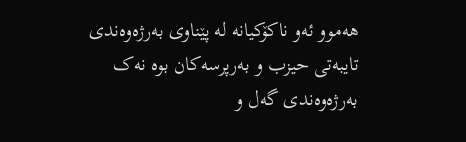هه‌موو ئه‌و ناکۆکیانه‌ له‌ پێناوی‌ به‌رژه‌وه‌ندی‌ تایبه‌تی‌ حیزب و به‌رپرسه‌کان بوه‌ نه‌ک به‌رژه‌وه‌ندی‌ گه‌ل و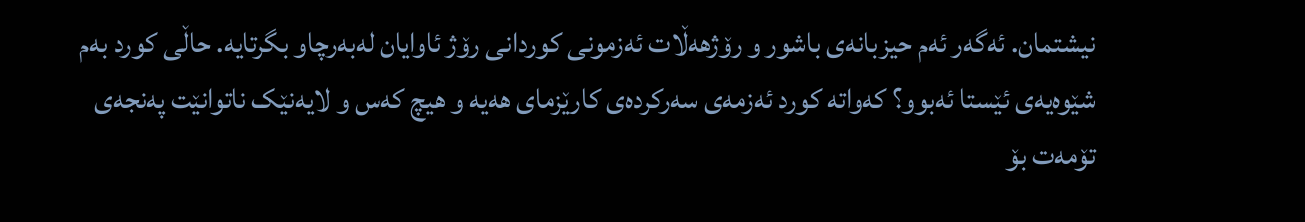نیشتمان. ئه‌گه‌ر ئه‌م حیزبانه‌ی‌ باشور و رۆژهه‌ڵات ئه‌زمونی‌ کوردانی‌ رۆژ ئاوایان له‌به‌رچاو بگرتایه‌. حاڵی‌ کورد به‌م شێوه‌یه‌ی‌ ئێستا ئه‌بوو؟ که‌واته‌ کورد ئه‌زمه‌ی‌ سه‌رکرده‌ی‌ کارێزمای‌ هه‌یه‌ و هیچ که‌س و لایه‌نێک ناتوانێت په‌نجه‌ی‌ تۆمه‌ت بۆ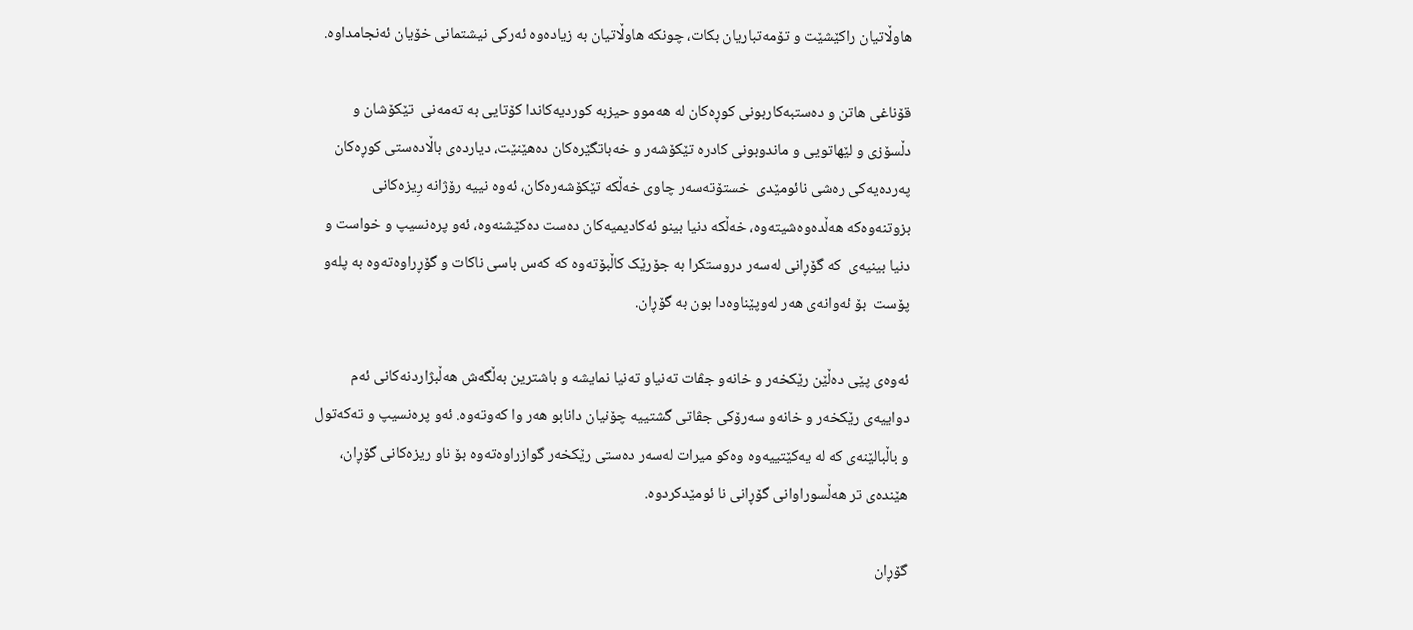هاوڵاتیان راکێشێت و تۆمه‌تباریان بکات، چونکه‌ هاوڵاتیان به‌ زیاده‌وه‌ ئه‌رکی‌ نیشتمانی‌ خۆیان ئه‌نجامداوه‌.

قۆناغی‌ هاتن و دەستبەکاربونی‌ کوڕەکان لە هەموو حیزبە کوردیەکاندا کۆتایی بە تەمەنی‌  تێکۆشان و دڵسۆزی‌ و لێهاتویی و ماندوبونی‌ کادرە تێکۆشەر و خەباتگێرەکان دەهێنێت، دیاردەی‌ باڵادەستی‌ کوڕەکان پەردەیەکی‌ رەشی‌ نائومێدی‌  خستۆتەسەر چاوی‌ خەڵکە تێکۆشەرەکان، ئەوە نییە رۆژانە رِیزەکانی‌ بزوتنەوەکە هەڵدەوەشیتەوە، خەڵکە دنیا بینو ئەکادیمیەکان دەست دەکێشنەوە، ئەو پرەنسیپ و خواست و دنیا بینیەی‌  کە گۆڕانی‌ لەسەر دروستکرا بە جۆرێک کاڵبۆتەوە کە کەس باسی‌ ناکات و گۆڕراوەتەوە بە پلەو پۆست  بۆ ئەوانەی‌ هەر لەوپێناوەدا بون بە گۆڕان.

ئەوەی‌ پێی دەڵێن رێکخەر و خانەو جڤات تەنیاو تەنیا نمایشە و باشترین بەڵگەش هەڵبژاردنەکانی‌ ئەم دواییەی‌ رێکخەر و خانەو سەرۆکی‌ جڤاتی‌ گشتییە چۆنیان دانابو هەر وا کەوتەوە. ئەو پرەنسیپ و تەکەتول و باڵبالێنەی‌ کە لە یەکێتییەوە وەکو میرات لەسەر دەستی‌ رێکخەر گوازراوەتەوە بۆ ناو ریزەکانی‌ گۆڕان، هێندەی‌ تر هەڵسوراوانی‌ گۆڕانی‌ نا ئومێدکردوە.

گۆڕان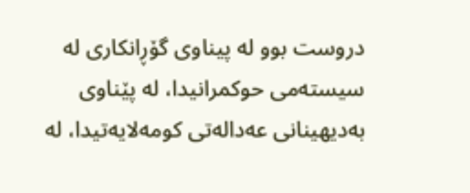دروست بوو لە پیناوى گۆڕانکارى لە سیستەمى حوکمرانیدا، لە پێناوى بەدیهینانى عەدالەتى کومەلایەتیدا، لە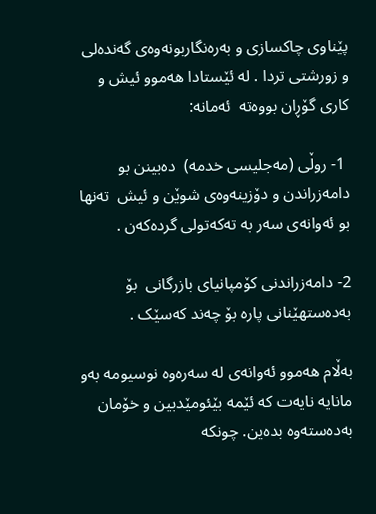پێناوى چاکسازى و بەرەنگاربونەوەى گەندەلى و زورشتى تردا . لە ئێستادا هەموو ئیش و کارى گۆڕان بووەتە  ئەمانە:

 1- روڵى (مەجلیسى خدمە)  دەبینن بو دامەزراندن و دۆزینەوەى شوێن و ئیش  تەنها بو ئەوانەى سەر بە تەکەتولى گردەکەن .

2- دامەزراندنى کۆمپانیاى بازرگانى  بۆ بەدەستهێنانى پارە بۆ چەند کەسێک .

به‌ڵام هه‌موو ئه‌وانه‌ی‌ له‌ سه‌ره‌وه‌ نوسیومه‌ به‌و مانایه‌ نایه‌ت که‌ ئێمه‌ بێئومێدبین و خۆمان به‌ده‌سته‌وه‌ بده‌ین. چونکه‌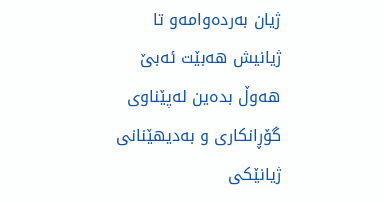ژیان به‌رده‌وامه‌و تا ژیانیش هه‌بێت ئه‌بێ هه‌وڵ بده‌ین له‌پێناوی‌ گۆڕانکاری‌ و به‌دیهێنانی‌ ژیانێکی‌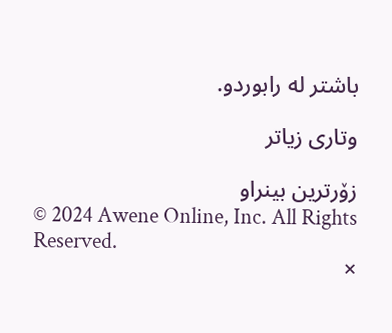باشتر له‌ رابوردو.

وتاری زیاتر

زۆرترین بینراو
© 2024 Awene Online, Inc. All Rights Reserved.
×